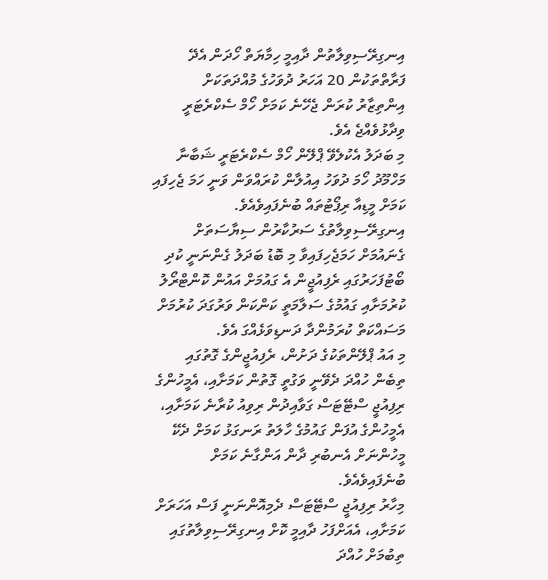އިނގިރޭސިވިލާތުން ދާއިމީ ހިމާޔަތް ހޯދަން އެދޭ ފަރާތްތަކުން 20 އަހަރު ދުވަހުގެ މުއްދަތަކަށް އިންތިޒާރު ކުރަން ޖެހޭނެ ކަމަށް ހޯމް ސެކްރެޓަރީ ވިދާޅުވެއްޖެ އެވެ.
މި ބަދަލު އެކުލެވޭ ޕްލޭން ހޯމް ސެކްރެޓަރީ ޝަބާނާ މަހްމޫދު ހޯމަ ދުވަހު އިއުލާން ކުރައްވަން ވަނީ ހަމަ ޖެހިފައި ކަމަށް މީޑިއާ ރިޕޯޓުތައް ބުނެފައިވެއެވެ.
އިނގިރޭސިވިލާތުގެ ސަރުކާރުން ސިޔާސަތަށް ގެނައުމަށް ހަމަޖެހިފައިވާ މި ބޮޑު ބަދަލު ގެންނަނީ ކުދި ބޯޓުފަހަރުގައި ރެފިއުޖީން އެ ގައުމަށް އައުން ކޮންޓްރޯލު ކުރުމަށާއި ގައުމުގެ ސަލާމަތީ ކަންކަން ވަރުގަދަ ކުރުމަށް މަސައްކަތް ކުރަމުންދާ ދަނޑިވަޅެއްގަ އެވެ.
މި އައު ޕްލޭންތަކުގެ ދަށުން، ރެފިއުޖީންގެ ގޮތުގައި ތިބެން ހުއްދަ ދެވޭނީ ވަގުތީ ގޮތުން ކަމަށާއި، އެމީހުންގެ ރިފިއުޖީ ސްޓޭޓަސް ގަވާއިދުން ރިވިއު ކުރާނެ ކަމަށާއި، އެމީހުންގެ އުފަން ގައުމުގެ ހާލަތު ރަނގަޅު ކަމަށް ދެކޭ މީހުންނަށް އެނބުރި ދާން އަންގާނެ ކަމަށް ބުނެފައިވެއެވެ.
މިހާރު ރިފިއުޖީ ސްޓޭޓަސް ދެމިއޮންނަނީ ފަސް އަހަރަށް ކަމަށާއި، އެއަށްފަހު ދާއިމީ ކޮށް އިނގިރޭސިވިލާތުގައި ތިބުމަށް ހުއްދަ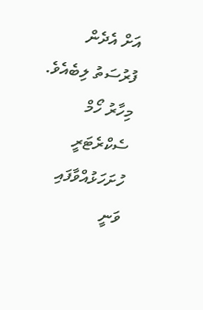އަށް އެދެން ފުރުސަތު ލިބެއެވެ.
މިހާރު ހޯމް ސެކްރެޓަރީ ހުށަހަޅުއްވާފައި ވަނީ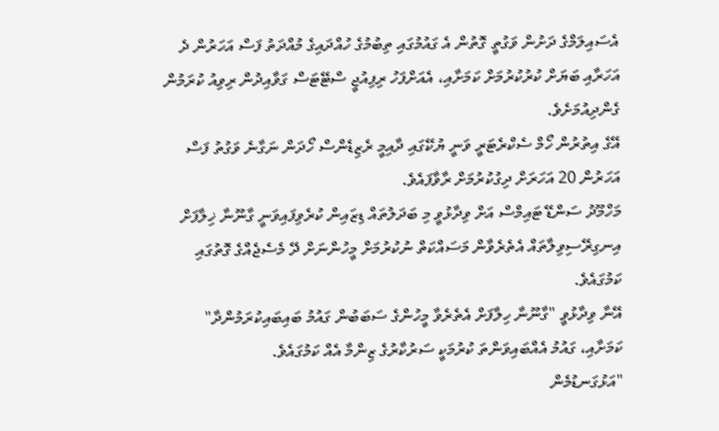އެސައިލަމްގެ ދަށުން ވަގުތީ ގޮތުން އެ ގައުމުގައި ތިބުމުގެ ހުއްދައިގެ މުއްދަތު ފަސް އަހަރުން ދެ އަހަރާއި ބަޔަށް ކުރުކުރުމަށް ކަމަށާއި، އެއަށްފަހު ރިފިއުޖީ ސްޓޭޓަސް ގަވާއިދުން ރިވިއު ކުރަމުން ގެންދިއުމަށެވެ.
އޭގެ އިތުރުން ހޯމް ސެކްރެޓަރީ ވަނީ ޔުކޭގައި ދާއިމީ ރެޒިޑެންސް ހޯދަން ނަގާނެ ވަގުތު ފަސް އަހަރުން 20 އަހަރަށް ދިގުކުރުމަށް ރާވާފައެވެ.
މަހްމޫދު ސަންޑޭ ޓައިމްސް އަށް ވިދާޅުވީ މި ބަދަލުތައް ޑިޒައިން ކުރެވިފައިވަނީ ގާނޫނާ ޚިލާފަށް އިނގިރޭސިވިލާތައް އެތެރެވާން މަސައްކަތް ނުކުރުމަށް މީހުންނަށް ދޭ މެސެޖެއްގެ ގޮތުގައި ކަމުގައެވެ.
އޭނާ ވިދާޅުވީ "ގާނޫނާ ހިލާފަށް އެތެރެވާ މީހުންގެ ސަބަބުން ގައުމު ބައިބައިކުރަމުންދާ" ކަމަށާއި، ގައުމު އެއްބައިވަންތަ ކުރުމަކީ ސަރުކާރުގެ ޒިންމާ އެއް ކަމުގައެވެ.
"އަޅުގަނޑުމެން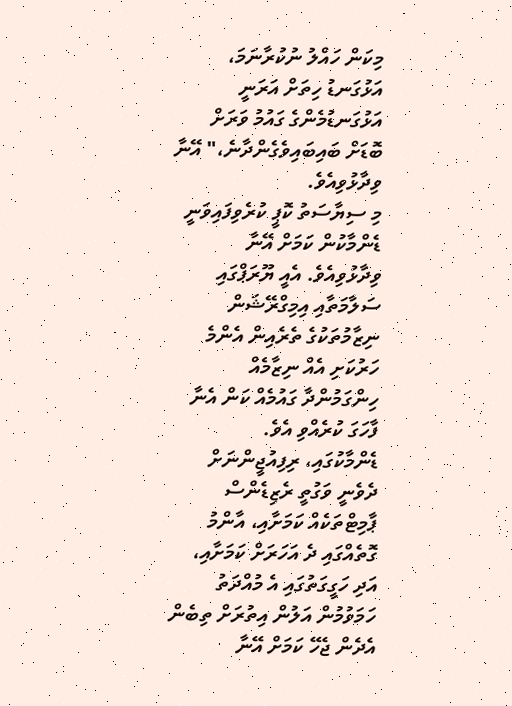މިކަން ހައްލު ނުކުރާނަމަ، އަޅުގަނޑު ހިތަށް އަރަނީ އަޅުގަނޑުމެންގެ ގައުމު ވަރަށް ބޮޑަށް ބައިބައިވެގެންދާނެ،" އޭނާ ވިދާޅުވިއެވެ.
މި ސިޔާސަތު ކޮޕީ ކުރެވިފައިވަނީ ޑެންމާކުން ކަމަށް އޭނާ ވިދާޅުވިއެވެ. އެއީ ޔޫރަޕްގައި ސަލާމަތާއި އިމިގްރޭޝަން ނިޒާމުތަކުގެ ތެރެއިން އެންމެ ހަރުކަށި އެއް ނިޒާމެއް ހިންގަމުންދާ ގައުމެއް ކަން އެނާ ފާހަގަ ކުރެއްވި އެވެ.
ޑެންމާކުގައި، ރިފިއުޖީންނަށް ދެވެނީ ވަގުތީ ރެޒިޑެންސް ޕާމިޓްތަކެއް ކަމަށާއި، އާންމު ގޮތެއްގައި ދެ އަހަރަށް ކަމަށާއި، އަދި ހަގީގަތުގައި އެ މުއްދަތު ހަމަވުމުން އަލުން އިތުރަށް ތިބެން އެދެން ޖެހޭ ކަމަށް އޭނާ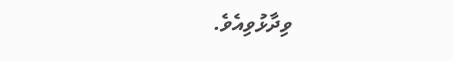ވިދާޅުވިއެވެ.